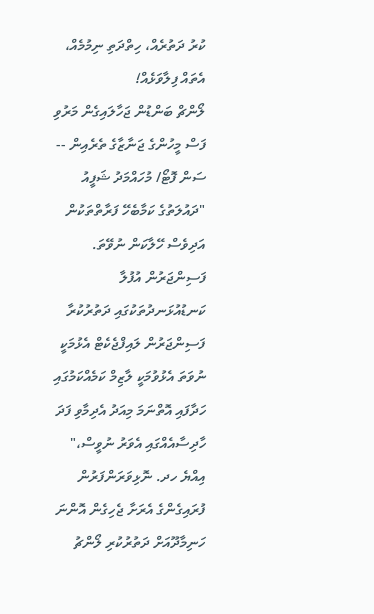ކުރު ދަތުރެއް، ހިތްދަތި ނިމުމެއް، އެތައް ފިލާވަޅެއް!
ލޯންޗް ބަންޑުން ޖަހާލައިގެން މަރުވި ފަސް މީހުންގެ ޖަނާޒާގެ ތެރެއިން -- ސަން ފޮޓޯ/ މުހައްމަދު ޝަފީއު
"ދައުލަތުގެ ކަމާބެހޭ ފަރާތްތަކުން އަދިވެސް ހޭލާކަން ނުވޭތަ. ފަސިންޖަރުން އުފުލާ ކަނޑުއުޅަނދުތަކުގައި ދަތުރުކުރާ ފަސިންޖަރުން ލައިފްޖެކެޓް އެޅުމަކީ ނުވަތަ އެޅުވުމަކީ ލާޒިމް ކަމެއްކަމުގައި ހަދާފައި އޮތްނަމަ މިއަދު އެދިމާވި ފަދަ ހާދިސާއެއްގައި އެވަރު ނުވީސް،" އިއްޔެ ހދ. ނޮޅިވަރަންފަރުން ފުރައިގެންގެ އެރަށާ ޖެހިގެން އޮންނަ ހަނިމާދޫއަށް ދަތުރުކުރި ލޯންޗު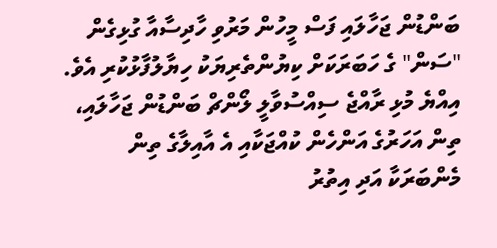ބަންޑުން ޖަހާލައި ފަސް މީހުން މަރުވި ހާދިސާއާ ގުޅިގެން "ސަން" ގެ ހަބަރަކަށް ކިޔުންތެރިޔަކު ހިޔާލުފާޅުކުރި އެވެ.
އިއްޔެ މުޅި ރާއްޖެ ސިއްސުވާލީ ލޯންޗް ބަންޑުން ޖަހާލައި، ތިން އަހަރުގެ އަންހެން ކުއްޖަކާއި އެ އާއިލާގެ ތިން މެންބަރަކާ އަދި އިތުރު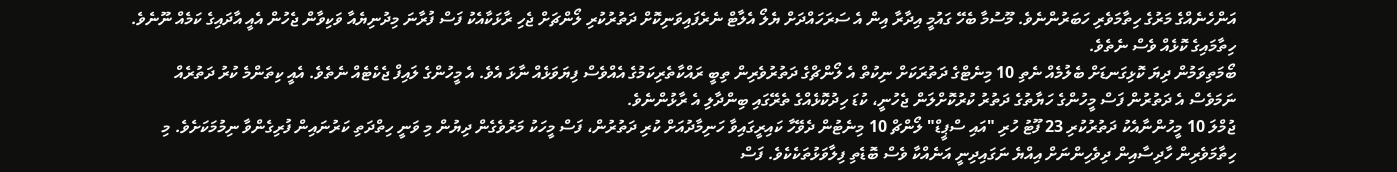އަންހެނެއްގެ މަރުގެ ހިތާމަވެރި ހަބަރުންނެވެ. މޫސުމާ ބެހޭ ގައުމީ އިދާރާ އިން އެ ސަރަހައްދަށް ޔެލޯ އެލާޓް ނެރެފައިވަނިކޮށް ދަތުރުކުރި ލޯންޗަށް ޖެހި ރާޅަކާއެކު ފަސް ފުރާނަ މިދުނިޔެއާ ވަކިވާން ޖެހުން އެއީ އާދައިގެ ކަމެއް ނޫނެވެ. ހިތާމައިގެ ކޮޅެއް ވެސް ނެތެވެ.
ބޯމަތިވަމުން ދިޔަ ކޮޅިގަނޑަށް ބެލުމެއް ނެތި 10 މިނެޓްގެ ދަތުރަކަށް ނިކުތް އެ ލޯންޗްގެ ދަތުރުވެރިން ތިބީ ރައްކާތެރިކަމުގެ އެއްވެސް ފިޔަވަޅެއް ނާޅަ އެވެ. އެ މީހުންގެ ލައިފް ޖެކެޓެއް ނެތެވެ. އެއީ ކިތަންމެ ކުރު ދަތުރެއް ނަމަވެސް އެ ދަތުރުން ފަސް މީހުންގެ ހަޔާތުގެ ދަތުރު ކުރުކޮށްލަން ޖެހުނީ، ކުޑަ ހިދުކޮޅެއްގެ ތެރޭގައި ބިންދާލި އެ ރާޅުންނެވެ.
ޖުމްލަ 10 މީހުންނާއެކު ދަތުރުކުރި 23 ފޫޓު ހުރި "އައި ސްޕީޑް" ލޯންޗް 10 މިނެޓުން ދެވޭހާ ކައިރީގައިވާ ހަނިމާދުއަށް ކުރި ދަތުރުން، ފަސް މީހަކު މަރުވެގެން ދިޔުން މި ވަނީ ހިތްދަތި ކަރުނައިން ފުރިގެންވާ ނިމުމަކަށެވެ. މި ހިތާމަވެރިން ހާދިސާއިން ދިވެހިންނަށް އިއްޔެ ނަގައިދިނީ އަނެއްކާ ވެސް ބޮޑެތި ފިލާވަޅުތަކެކެވެ. ފަސް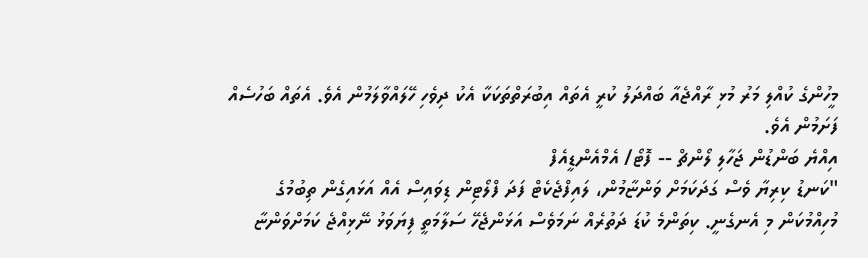މީހުންގެ ކުއްލި މަރު މުޅި ރާއްޖެއާ ބައްދަލު ކުރީ އެތައް އިބުރަތްތަކަކާ އެކު ދިވެހި ހޭލައްވާލަމުން އެވެ. އެތައް ބަހުސެއް ފަށަމުން އެވެ.
އިއްޔެ ބަންޑުން ޖަހާލި ލޯންޗް -- ފޮޓޯ/ އެމްއެންޑީއެފް
"ކަނޑު ކިރިޔާ ވެސް ގަދަކަމަށް ވަންޏާމުން، ލައިފްޖެކެޓް ފަދަ ފްލޯޓިން ޑިވައިސް އެއް އަޅައިގެން ތިބުމުގެ މުހިއްމުކަން މި އެނގެނީ. ކިތަންމެ ކުޑަ ދަތުރެއް ނަމަވެސް އަޅަންޖެހޭ ސަލާމަތީ ފިޔަވަޅު ނޭޅިއްޖެ ކަމަށްވަންޏާ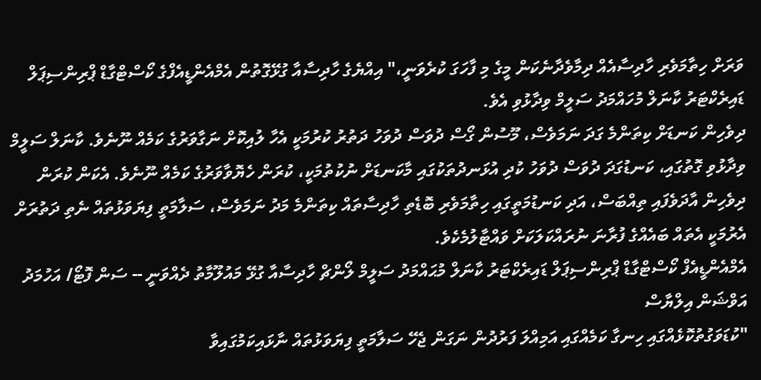ވަރަށް ހިތާމަވެރި ހާދިސާއެއް ދިމާވެދާނެކަން މީގެ މި ފާހަގަ ކުރެވަނީ،" އިއްޔެގެ ހާދިސާއާ ގުޅޭގޮތުން އެމްއެންޑީއެފްގެ ކޯސްޓްގާޑް ޕްރިންސިޕަލް ޑައިރެކްޓަރު ކާނަލް މުހައްމަދު ސަލީމް ވިދާޅުވި އެވެ.
ދިވެހިން ކަނޑަށް ކިތަންމެ ގަދަ ނަމަވެސް، މޫސުން ގޯސް ދުވަސް ދުވަހު ދަތުރު ކުރުމަކީ އެހާ ލުއިކޮށް ނަގާވަރުގެ ކަމެއް ނޫނެވެ. ކާނަލް ސަލީމް ވިދާޅުވި ގޮތުގައި، ކަނޑުގަދަ ދުވަސް ދުވަހު ކުދި އުޅަނދުތަކުގައި މާކަނޑަށް ނުކުތުމަކީ، ކުރަން ހެޔޮވާވަރުގެ ކަމެއް ނޫނެވެ. އެކަން ކުރަން ދިވެހިން އާދަވެފައި ތިއްބަސް، އަދި ކަނޑުމަތީގައި ހިތާމަވެރި ބޮޑެތި ހާދިސާތައް ކިތަންމެ މަދު ނަމަވެސް، ސަލާމަތީ ފިޔަވަޅުތައް ނެތި ދަތުރަށް އެރުމަކީ އެތައް ބައެއްގެ ފުރާނަ ނުރައްކަލަކަށް ވައްޓާލުމެކެވެ.
އެމްއެންޑީއެފް ކޯސްޓްގާޑް ޕްރިންސިޕަލް ޑައިރެކްޓަރު ކާނަލް މުޙައްމަދު ސަލީމް ލޯންޗް ހާދިސާއާ ގުޅޭ މައުލޫމާތު ދެއްވަނީ -- ސަން ފޮޓޯ/ އަހުމަދު އަވްޝަން އިލްޔާސް
"ކުޑަވަގުތުކޮޅެއްގައި ހިނގާ ކަމެއްގައި އަމިއްލަ ފަރުދުން ނަގަން ޖެހޭ ސަލާމަތީ ފިޔަވަޅުތައް ނާޅައިކަމުގައިވާ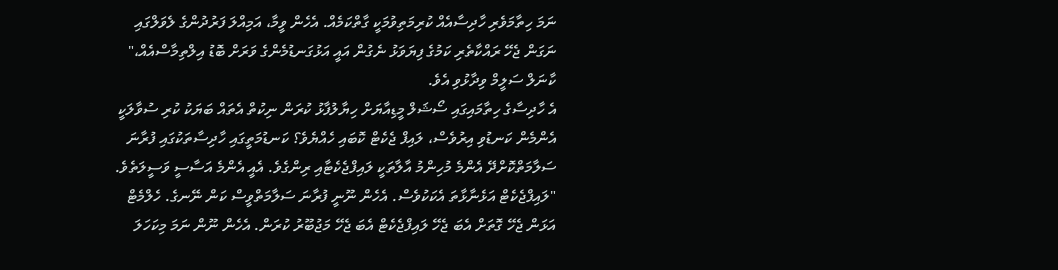ނަމަ ހިތާމަވެރި ހާދިސާއެއް ކުރިމަތިވުމަކީ ގާތްކަމެއް. އެހެން ވީމާ، އަމިއްލަ ފަރުދުންގެ ލެވަލްގައި ނަގަން ޖެހޭ ރައްކާތެރި ކަމުގެ ފިޔަވަޅު ނެގުން އައީ އަޅުގަނޑުމެންގެ ވަރަށް ބޮޑު އިލްތިމާސްއެއް،" ކާނަލް ސަލީމް ވިދާޅުވި އެވެ.
އެ ހާދިސާގެ ހިތާމައިގައި ސޯޝަލް މީޑިއާޔަށް ހިޔާލުފާޅު ކުރަން ނިކުތް އެތައް ބަޔަކު ކުރި ސުވާލަކީ އެންމެން ކަނޑުވި އިރުވެސް، ލައިފް ޖެކެޓް ކޮބައި ހެއްޔެވެ؟ ކަނޑުމަތީގައި ހާދިސާތަކުގައި ފުރާނަ ސަލާމަތްކޮށްދޭ އެންމެ މުހިންމު އާލާތަކީ ލައިފްޖެކެޓާއި ރިންގެވެ. އެއީ އެންމެ އަސާސީ ވަސީލަތެވެ.
"ލައިފްޖެކެޓް އަޅެނާޅާތަ އެކަކުވެސް. އެހެން ނޫނީ ފުރާނަ ސަލާމަތްވީސް ކަން ނޭނގެ. ހެލްމެޓް އަޅަން ޖެހޭ ގޮތަށް އެބަ ޖެހޭ ލައިފްޖެކެޓް އެބަ ޖެހޭ މަޖުބޫރު ކުރަން. އެހެން ނޫން ނަމަ މިކަހަލަ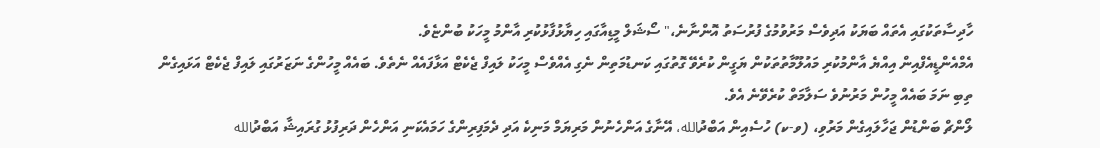ހާދިސާތަކުގައި އެތައް ބަޔަކު އަދިވެސް މަރުވުމުގެ ފުރުސަތު އޮންނާނެ،" ސޯޝަލް މީޑިއާގައި ހިޔާޅުފާޅުކުރި އާންމު މީހަކު ބުންޏެވެ.
އެމްއެންޑީއެފްއިން އިއްޔެ އާންމުކުރި މައުލޫމާތުތަކުން ޔަގީން ކުރެވޭ ގޮތުގައި ކަނޑުމަތިން ނެގި އެއްވެސް މީހަކު ލައިފް ޖެކެޓް އަޅާފައެއް ނެތެވެ. ބައެއް މީހުންގެ ނަޒަރުގައި ލައިފް ޖެކެޓް އަޅައިގެން ތިބި ނަމަ ބައެއް މީހުން މަރުނުވެ ސަލާމަތް ކުރެވޭނެ އެވެ.
ލޯންޗް ބަންޑުން ޖަހާލައިގެން މަރުވި، (ވ-ކ) ހުސެއިން އަބްދުالله، އޭނާގެ އަންހެނުން މަރިޔަމް މަނިކެ އަދި ދެމަފިރިންގެ ހަމައެކަނި އަންހެން ދަރިފުޅު ގުރައިޝާ އަބްދުالله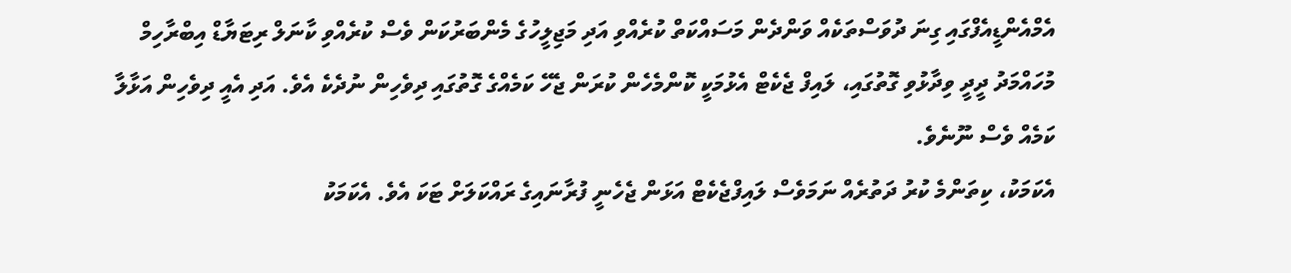އެމްއެންޑީއެފްގައި ގިނަ ދުވަސްތަކެއް ވަންދެން މަސައްކަތް ކުރެއްވި އަދި މަޖިލީހުގެ މެންބަރުކަން ވެސް ކުރެއްވި ކާނަލް ރިޓަޔާޑް އިބްރާހިމް މުހައްމަދު ދީދީ ވިދާޅުވި ގޮތުގައި، ލައިފް ޖެކެޓް އެޅުމަކީ ކޮންމެހެން ކުރަން ޖެހޭ ކަމެއްގެ ގޮތުގައި ދިވެހިން ނުދެކެ އެވެ. އަދި އެއީ ދިވެހިން އަޅާލާ ކަމެއް ވެސް ނޫނެވެ.
އެކަމަކު، ކިތަންމެ ކުރު ދަތުރެއް ނަމަވެސް ލައިފްޖެކެޓް އަޅަން ޖެހެނީ ފުރާނައިގެ ރައްކަލަށް ޓަކަ އެވެ. އެކަމަކު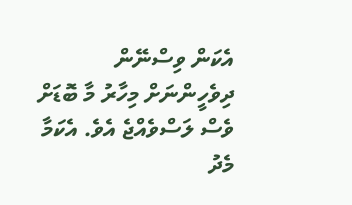އެކަން ވިސްނޭން ދިވެހީންނަށް މިހާރު މާ ބޮޑަށް ވެސް ލަސްވެއްޖެ އެވެ. އެކަމާ މެދު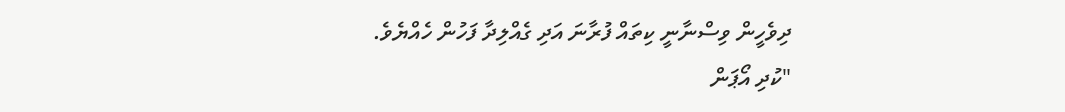ދިވެހީން ވިސްނާނީ ކިތައް ފުރާނަ އަދި ގެއްލިދާ ފަހުން ހެއްޔެވެ.
"ކުދި އޯޕަން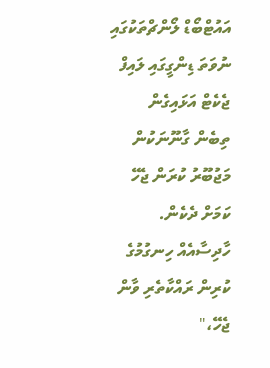އައުޓްބޯޑް ލޯންޗްތަކުގައި ނުވަތަ ޑިންގީގައި ލައިފް ޖެކެޓް އަޅައިގެން ތިބެން ގާނޫނަކުން މަޖުބޫރު ކުރަން ޖެހޭ ކަމަށް ދެކެން. ހާދިސާއެއް ހިނގުމުގެ ކުރިން ރައްކާތެރި ވާން ޖެހޭ،"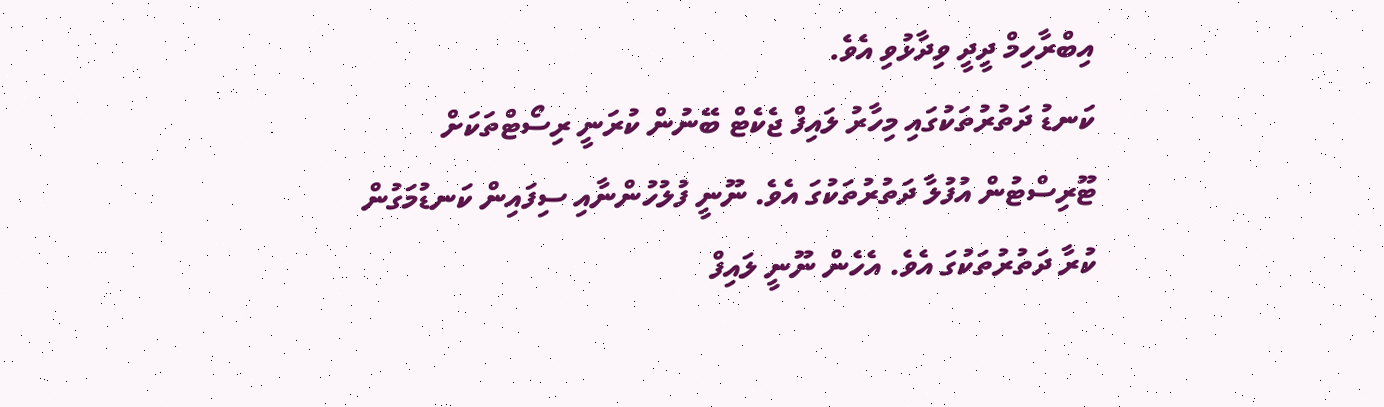އިބްރާހިމް ދީދީ ވިދާޅުވި އެވެ.
ކަނޑު ދަތުރުތަކުގައި މިހާރު ލައިފް ޖެކެޓް ބޭނުން ކުރަނީ ރިސޯޓްތަކަށް ޓޫރިސްޓުން އުފުލާ ދަތުރުތަކުގަ އެވެ. ނޫނީ ފުލުހުންނާއި ސިފައިން ކަނޑުމަގުން ކުރާ ދަތުރުތަކުގަ އެވެ. އެހެން ނޫނީ ލައިފް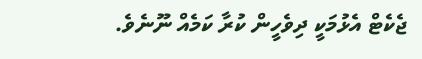ޖެކެޓް އެޅުމަކީ ދިވެހީން ކުރާ ކަމެއް ނޫނެވެ.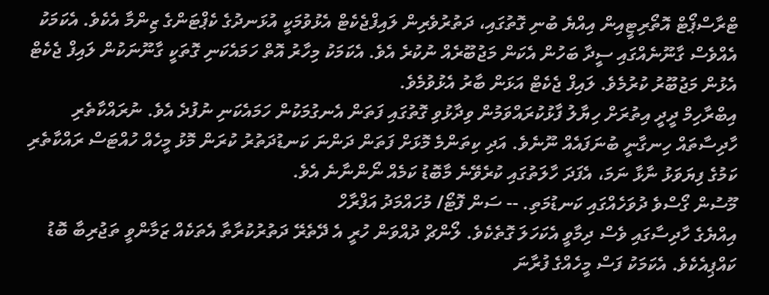ޓްރާސްޕޯޓް އޮތޯރިޓީއިން އިއްޔެ ބުނި ގޮތުގައި، ދަތުރުވެރިން ލައިފްޖެކެޓް އެޅުވުމަކީ އުޅަނދުގެ ކެޕްޓަންގެ ޒިންމާ އެކެވެ. އެކަމަކު އެއްވެސް ގާނޫނެއްގައި ސީދާ ބަހުން އެކަން މަޖުބޫރެއް ނުކުރެ އެވެ. އެކަމަކު މިހާރު އޮތް ހަމައެކަނި ގޮތަކީ ގާނޫނަކުން ލައިފް ޖެކެޓް އެޅުން މަޖުބޫރު ކުރުމެވެ. ލައިފް ޖެކެޓް އަޅަން ބާރު އެޅުވުމެވެ.
އިބްރާހިމް ދީދީ އިތުރަށް ހިޔާލު ފާޅުކުރައްވަމުން ވިދާޅުވި ގޮތުގައި ފަތަން އެނގުމަކުން ހަމައެކަނި ނުފުދެ އެވެ. ނުރައްކާތެރި ހާދިސާތައް ހިނގާނީ ބުނަފައެއް ނޫނެވެ. އަދި ކިތަންމެ މޮޅަށް ފަތަން ދަންނަ ކަނޑުދަތުރު ކުރަން މޮޅު މީހެއް ހުއްޓަސް ރައްކާތެރި ކަމުގެ ފިޔަވަޅު ނާޅާ ނަމަ، އެފަދަ ހާލަތުގައި ކުރެވޭނެ މާބޮޑު ކަމެއް ނޯންނާނެ އެވެ.
މޫސުން ގޯސްވެ ދުވަހެއްގައި ކަނޑުމަތި. -- ސަން ފޮޓޯ/ މުހައްމަދު އަފްރާހް
އިއްޔެގެ ހާދިސާގައި ވެސް ދިމާވީ އެކަހަލަ ގޮތެކެވެ. ލޯންޗް ދުއްވަން ހުރީ އެ ދޭތެރޭ ދަތުރުކުރާތާ އެތަކެއް ޒަމާންވީ ތަޖުރިބާ ބޮޑު ކައްޕިއެކެވެ. އެކަމަކު ފަސް މީހެއްގެ ފުރާނަ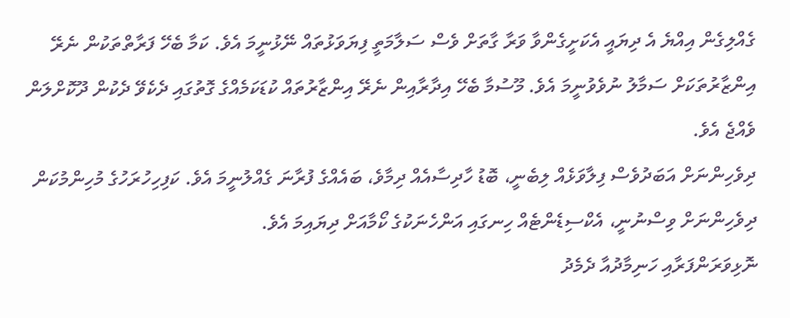ގެއްލިގެން އިއްޔެ އެ ދިޔައީ އެކަށީގެންވާ ވަރާ ގާތަށް ވެސް ސަލާމަތީ ފިޔަވަޅުތައް ނޭޅުނީމަ އެވެ. ކަމާ ބެހޭ ފަރާތްތަކުން ނެރޭ އިންޒާރުތަކަށް ސަމާލު ނުވެވުނީމަ އެވެ. މޫސުމާ ބެހޭ އިދާރާއިން ނެރޭ އިންޒާރުތައް ކުޑަކަމެއްގެ ގޮތުގައި ދެކެވޭ ދެކުން ދޫކޮށްލަން ވެއްޖެ އެވެ.
ދިވެހިންނަށް އަބަދުވެސް ފިލާވަޅެއް ލިބެނީ، ބޮޑު ހާދިސާއެއް ދިމާވެ، ބައެއްގެ ފުރާނަ ގެއްލުނީމަ އެވެ. ކަފިހިހުރަހުގެ މުހިންމުކަން ދިވެހިންނަށް ވިސްނުނީ، އެކްސިޑެންޓެއް ހިނގައި އަންހެނަކުގެ ކޯމާއަށް ދިޔައިމަ އެވެ.
ނޮޅިވަރަންފަރާއި ހަނިމާދުއާ ދެމެދު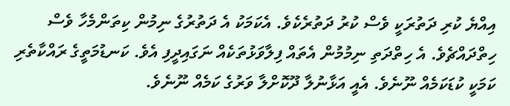އިއްޔެ ކުރި ދަތުރަކީ ވެސް ކުރު ދަތުރެކެވެ. އެކަމަކު އެ ދަތުރުގެ ނިމުން ކިތަންމެހާ ވެސް ހިތްދައްޗެވެ. އެ ހިތްދަތި ނިމުމުން އެތައް ފިލާވަޅުތަކެއް ނަގައިދީފި އެވެ. ކަނޑުމަތީގެ ރައްކާތެރި ކަމަކީ ކުޑަކަމެއް ނޫނެވެ. އެއީ އަޅާނުލާ ދޫކޮށްލާ ވަރުގެ ކަމެއް ނޫނެވެ.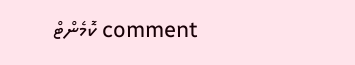comment ކޮމެންޓް